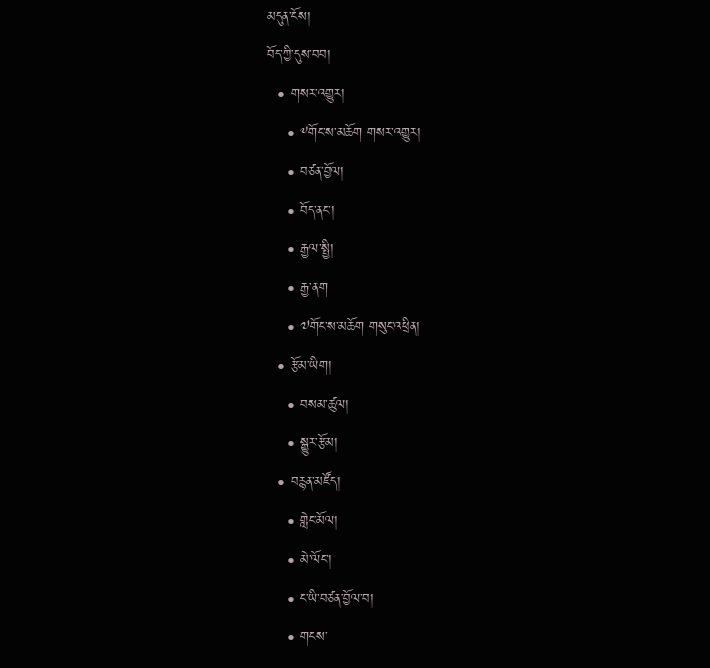མདུན་ངོས།
བོད་ཀྱི་དུས་བབ།
  • གསར་འགྱུར།
    • ༸གོང་ས་མཆོག གསར་འགྱུར།
    • བཙན་བྱོལ།
    • བོད་ནང་།
    • རྒྱལ་སྤྱི།
    • རྒྱ་ནག
    • ༧གོང་ས་མཆོག གསུང་འཕྲིན།
  • རྩོམ་ཡིག།
    • བསམ་ཚུལ།
    • སྒྱུར་རྩོམ།
  • བརྙན་མཛོད།
    • གླེང་མོལ།
    • མེ་ལོང་།
    • ང་ཡི་བཙན་བྱོལ་བ།
    • གངས་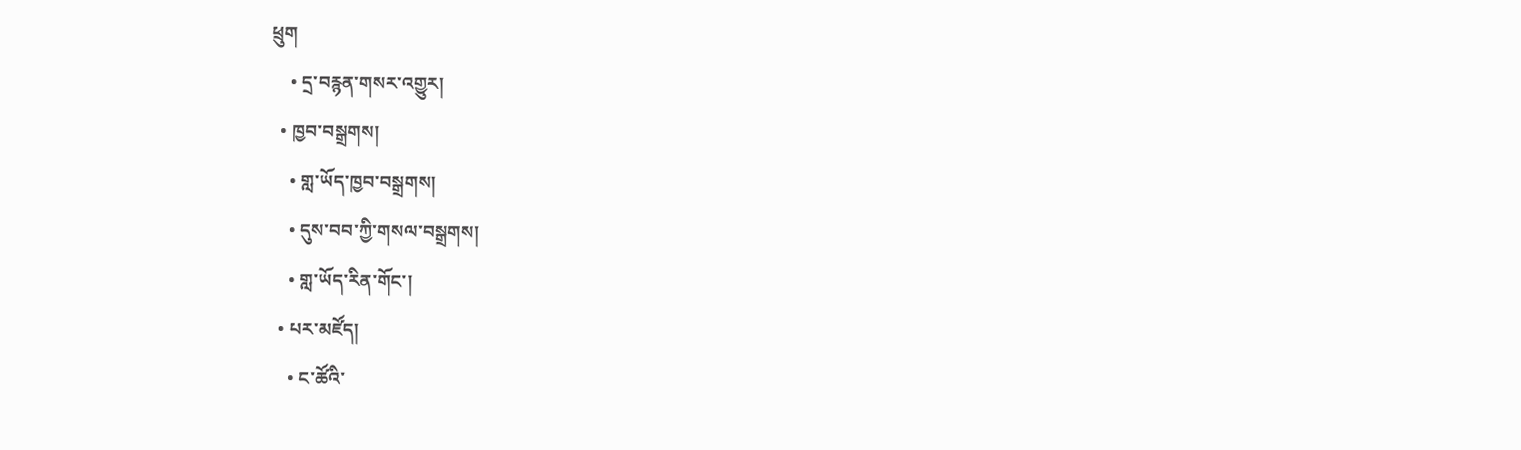ཕྲུག
    • དྲ་བརྙན་གསར་འགྱུར།
  • ཁྱབ་བསྒྲགས།
    • གླ་ཡོད་ཁྱབ་བསྒྲགས།
    • དུས་བབ་ཀྱི་གསལ་བསྒྲགས།
    • གླ་ཡོད་རིན་གོང་།
  • པར་མཛོད།
    • ང་ཚོའི་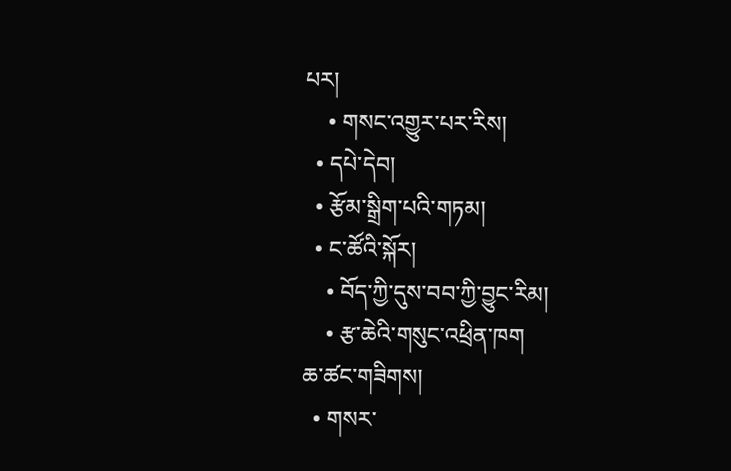པར།
    • གསང་འགྱུར་པར་རིས།
  • དཔེ་དེབ།
  • རྩོམ་སྒྲིག་པའི་གཏམ།
  • ང་ཚོའི་སྐོར།
    • བོད་ཀྱི་དུས་བབ་ཀྱི་བྱུང་རིམ།
    • རྩ་ཆེའི་གསུང་འཕྲིན་ཁག
ཆ་ཚང་གཟིགས།
  • གསར་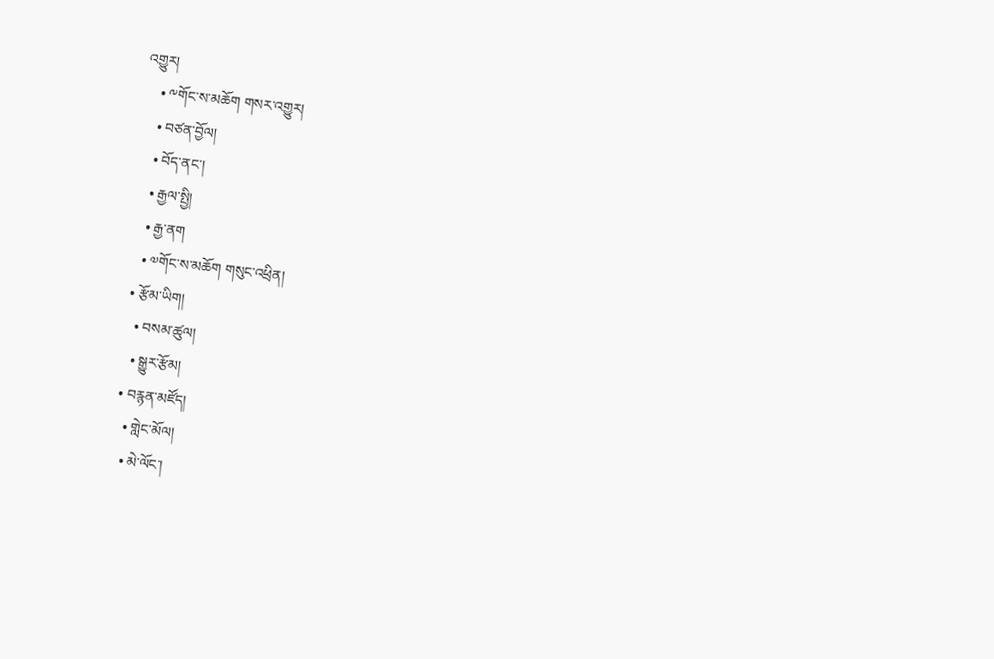འགྱུར།
    • ༸གོང་ས་མཆོག གསར་འགྱུར།
    • བཙན་བྱོལ།
    • བོད་ནང་།
    • རྒྱལ་སྤྱི།
    • རྒྱ་ནག
    • ༧གོང་ས་མཆོག གསུང་འཕྲིན།
  • རྩོམ་ཡིག།
    • བསམ་ཚུལ།
    • སྒྱུར་རྩོམ།
  • བརྙན་མཛོད།
    • གླེང་མོལ།
    • མེ་ལོང་།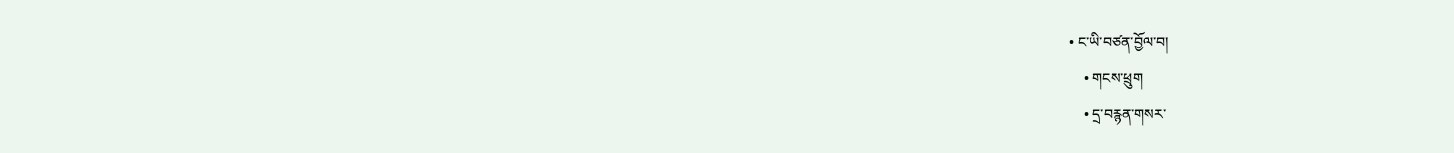• ང་ཡི་བཙན་བྱོལ་བ།
    • གངས་ཕྲུག
    • དྲ་བརྙན་གསར་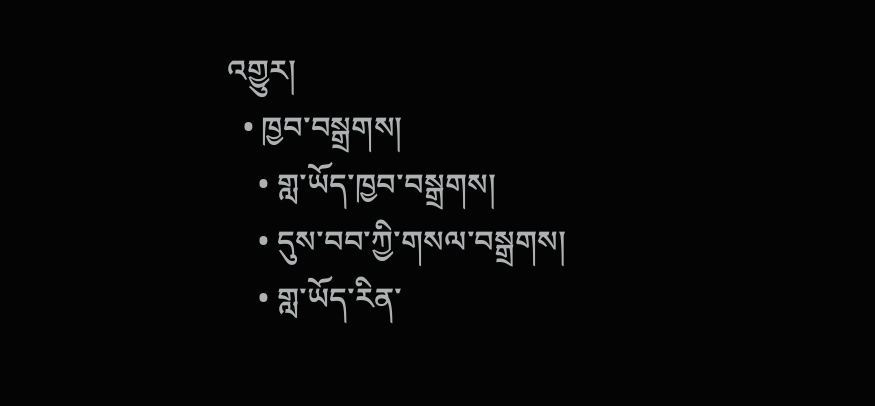འགྱུར།
  • ཁྱབ་བསྒྲགས།
    • གླ་ཡོད་ཁྱབ་བསྒྲགས།
    • དུས་བབ་ཀྱི་གསལ་བསྒྲགས།
    • གླ་ཡོད་རིན་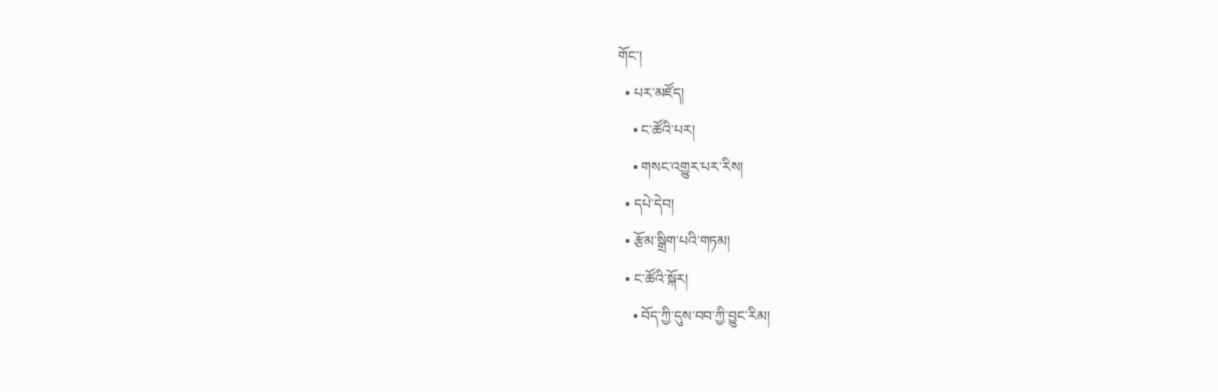གོང་།
  • པར་མཛོད།
    • ང་ཚོའི་པར།
    • གསང་འགྱུར་པར་རིས།
  • དཔེ་དེབ།
  • རྩོམ་སྒྲིག་པའི་གཏམ།
  • ང་ཚོའི་སྐོར།
    • བོད་ཀྱི་དུས་བབ་ཀྱི་བྱུང་རིམ།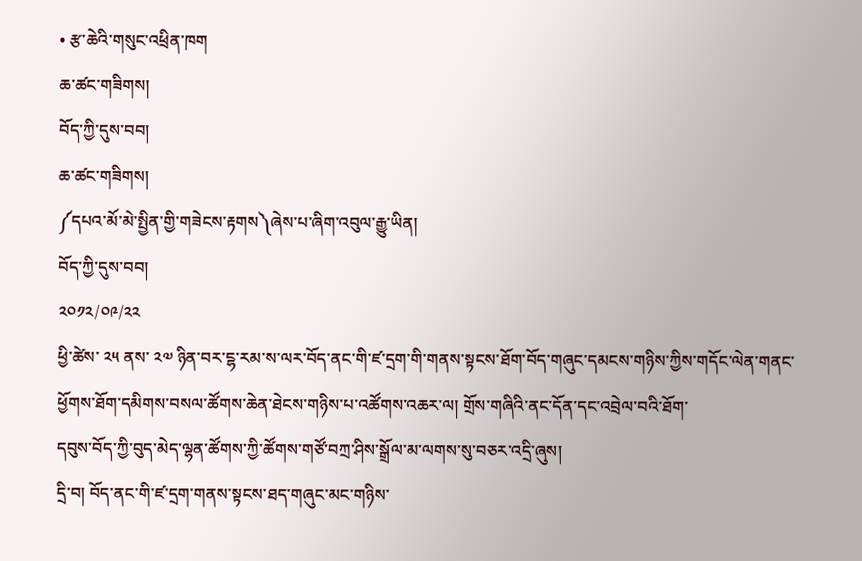• རྩ་ཆེའི་གསུང་འཕྲིན་ཁག
ཆ་ཚང་གཟིགས།
བོད་ཀྱི་དུས་བབ།
ཆ་ཚང་གཟིགས།
༼དཔའ་མོ་མེ་སྤྱིན་གྱི་གཟེངས་རྟགས༽ཞེས་པ་ཞིག་འབུལ་རྒྱུ་ཡིན།
བོད་ཀྱི་དུས་བབ།
༢༠༡༢/༠༩/༢༢
ཕྱི་ཚེས་ ༢༥ ནས་ ༢༧ ཉིན་བར་ངྷ་རམ་ས་ལར་བོད་ནང་གི་ཛ་དྲག་གི་གནས་སྟངས་ཐོག་བོད་གཞུང་དམངས་གཉིས་ཀྱིས་གདོང་ལེན་གནང་ཕྱོགས་ཐོག་དམིགས་བསལ་ཚོགས་ཆེན་ཐེངས་གཉིས་པ་འཚོགས་འཆར་ལ། གྲོས་གཞིའི་ནང་དོན་དང་འབྲེལ་བའི་ཐོག་
དབུས་བོད་ཀྱི་བུད་མེད་ལྷན་ཚོགས་ཀྱི་ཚོགས་གཙོ་བཀྲ་ཤིས་སྒྲོལ་མ་ལགས་སུ་བཅར་འདྲི་ཞུས།
དྲི་བ། བོད་ནང་གི་ཛ་དྲག་གནས་སྟངས་ཐད་གཞུང་མང་གཉིས་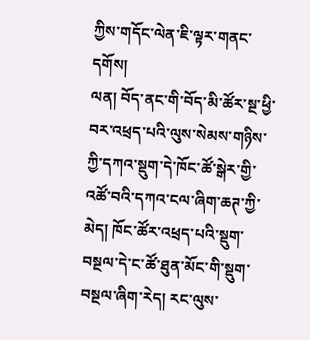ཀྱིས་གདོང་ལེན་ཇི་ལྟར་གནང་དགོས།
ལན། བོད་ནང་གི་བོད་མི་ཚོར་སྔ་ཕྱི་བར་འཕྲད་པའི་ལུས་སེམས་གཉིས་ཀྱི་དཀའ་སྡུག་དེ་ཁོང་ཚོ་སྒེར་གྱི་འཚོ་བའི་དཀའ་ངལ་ཞིག་ཆཊ་ཀྱི་མེད། ཁོང་ཚོར་འཕྲད་པའི་སྡུག་བསྔལ་དེ་ང་ཚོ་ཐུན་མོང་གི་སྡུག་བསྔལ་ཞིག་རེད། རང་ལུས་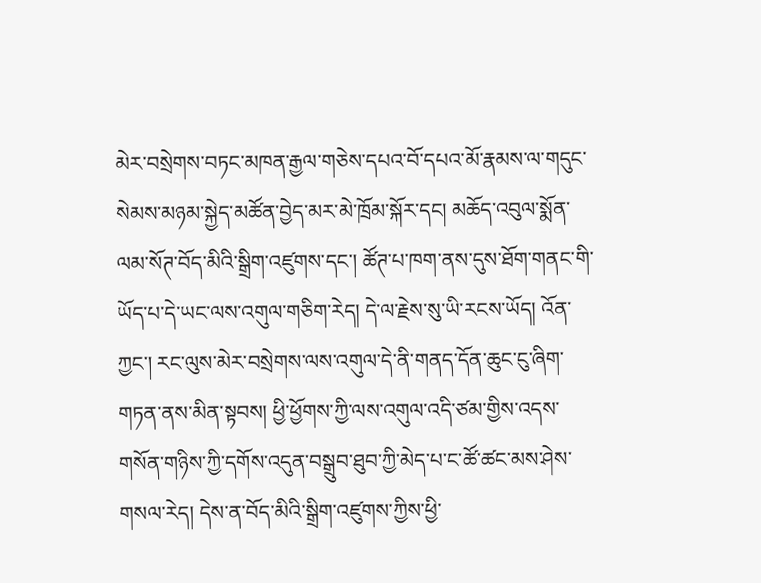མེར་བསྲེགས་བཏང་མཁན་རྒྱལ་གཅེས་དཔའ་བོ་དཔའ་མོ་རྣམས་ལ་གདུང་སེམས་མཉམ་སྐྱེད་མཚོན་བྱེད་མར་མེ་ཁྲོམ་སྐོར་དང། མཆོད་འབུལ་སྨོན་ལམ་སོཊ་བོད་མིའི་སྒྲིག་འཛུགས་དང་། ཚོཊ་པ་ཁག་ནས་དུས་ཐོག་གནང་གི་ཡོད་པ་དེ་ཡང་ལས་འགུལ་གཅིག་རེད། དེ་ལ་རྗེས་སུ་ཡི་རངས་ཡོད། འོན་ཀྱང་། རང་ལུས་མེར་བསྲེགས་ལས་འགུལ་དེ་ནི་གནད་དོན་ཆུང་ངུ་ཞིག་གཏན་ནས་མིན་སྟབས། ཕྱི་ཕྱོགས་ཀྱི་ལས་འགུལ་འདི་ཙམ་གྱིས་འདས་གསོན་གཉིས་ཀྱི་དགོས་འདུན་བསྒྲུབ་ཐུབ་ཀྱི་མེད་པ་ང་ཚོ་ཚང་མས་ཤེས་གསལ་རེད། དེས་ན་བོད་མིའི་སྒྲིག་འཛུགས་ཀྱིས་ཕྱི་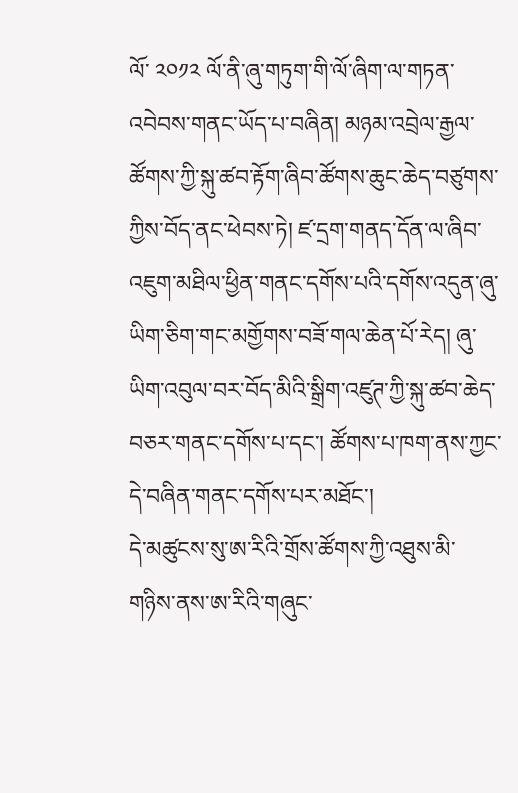ལོ་ ༢༠༡༢ ལོ་ནི་ཞུ་གཏུག་གི་ལོ་ཞིག་ལ་གཏན་འབེབས་གནང་ཡོད་པ་བཞིན། མཉམ་འབྲེལ་རྒྱལ་ཚོགས་ཀྱི་སྐུ་ཚབ་རྟོག་ཞིབ་ཚོགས་ཆུང་ཆེད་བཙུགས་ཀྱིས་བོད་ནང་ཕེབས་ཏེ། ཛ་དྲག་གནད་དོན་ལ་ཞིབ་འཇུག་མཐིལ་ཕྱིན་གནང་དགོས་པའི་དགོས་འདུན་ཞུ་ཡིག་ཅིག་གང་མགྱོགས་བཟོ་གལ་ཆེན་པོ་རེད། ཞུ་ཡིག་འབུལ་བར་བོད་མིའི་སྒྲིག་འཛུཊ་ཀྱི་སྐུ་ཚབ་ཆེད་བཅར་གནང་དགོས་པ་དང་། ཚོགས་པ་ཁག་ནས་ཀྱང་དེ་བཞིན་གནང་དགོས་པར་མཐོང་།
དེ་མཚུངས་སུ་ཨ་རིའི་གྲོས་ཚོགས་ཀྱི་འཐུས་མི་གཉིས་ནས་ཨ་རིའི་གཞུང་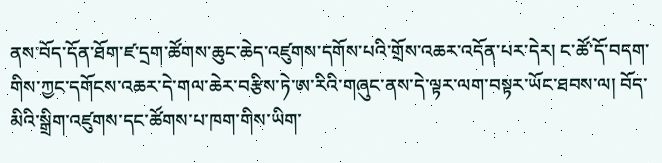ནས་བོད་དོན་ཐོག་ཛ་དྲག་ཚོགས་ཆུང་ཆེད་འཛུགས་དགོས་པའི་གྲོས་འཆར་འདོན་པར་དེར། ང་ཚོ་དོ་བདག་གིས་ཀྱང་དགོངས་འཆར་དེ་གལ་ཆེར་བརྩིས་ཏེ་ཨ་རིའི་གཞུང་ནས་དེ་ལྟར་ལག་བསྟར་ཡོང་ཐབས་ལ། བོད་མིའི་སྒྲིག་འཛུགས་དང་ཚོགས་པ་ཁག་གིས་ཡིག་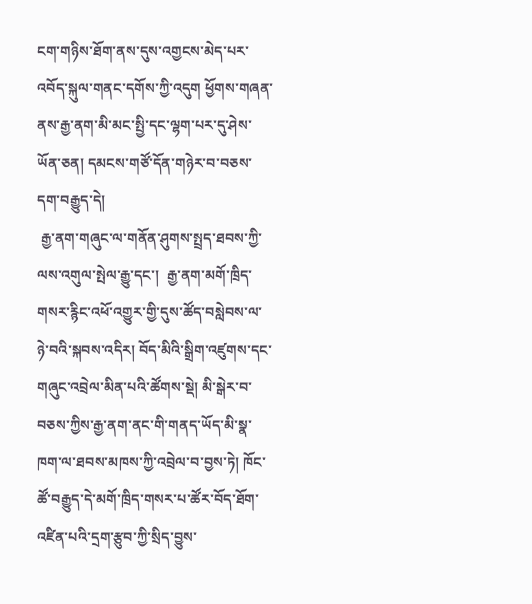ངག་གཉིས་ཐོག་ནས་དུས་འགྱངས་མེད་པར་འབོད་སྐུལ་གནང་དགོས་ཀྱི་འདུག ཕྱོགས་གཞན་ནས་རྒྱ་ནག་མི་མང་སྤྱི་དང་ལྷག་པར་དུ་ཤེས་ཡོན་ཅན། དམངས་གཙོ་དོན་གཉེར་བ་བཅས་དག་བརྒྱུད་དེ།
 རྒྱ་ནག་གཞུང་ལ་གནོན་ཤུགས་སྤྲད་ཐབས་ཀྱི་ལས་འགུལ་སྤེལ་རྒྱུ་དང་།  རྒྱ་ནག་མགོ་ཁྲིད་གསར་རྙིང་འཕོ་འགྱུར་གྱི་དུས་ཚོད་བསླེབས་ལ་ཉེ་བའི་སྐབས་འདིར། བོད་མིའི་སྒྲིག་འཛུགས་དང་གཞུང་འབྲེལ་མིན་པའི་ཚོགས་སྡེ། མི་སྒེར་བ་བཅས་ཀྱིས་རྒྱ་ནག་ནང་གི་གནད་ཡོད་མི་སྣ་ཁག་ལ་ཐབས་མཁས་ཀྱི་འབྲེལ་བ་བྱས་ཏེ། ཁོང་ཚོ་བརྒྱུད་དེ་མགོ་ཁྲིད་གསར་པ་ཚོར་བོད་ཐོག་འཛིན་པའི་དྲག་རྩུབ་ཀྱི་སྲིད་བྱུས་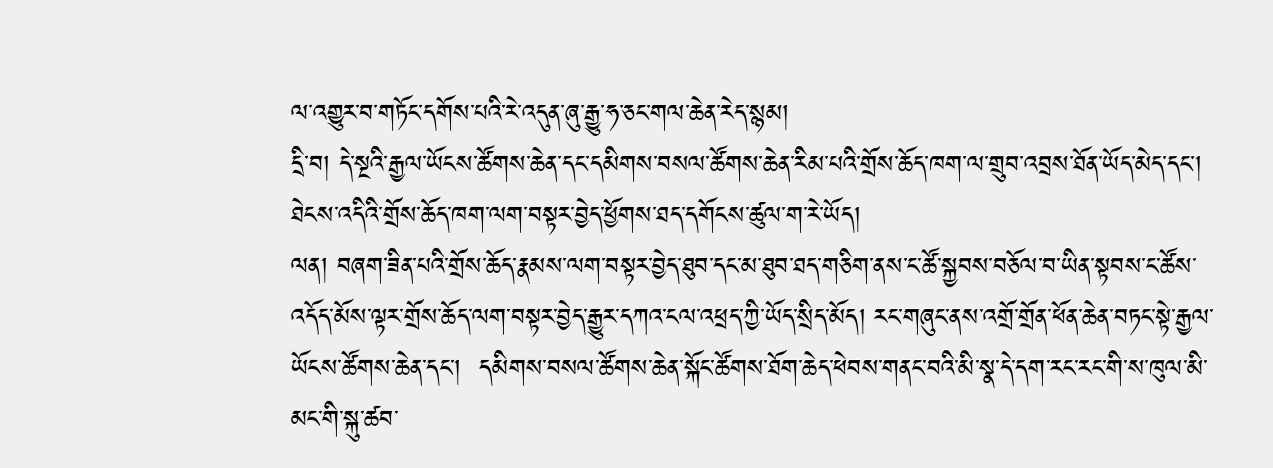ལ་འགྱུར་བ་གཏོང་དགོས་པའི་རེ་འདུན་ཞུ་རྒྱུ་ཧ་ཅང་གལ་ཆེན་རེད་སྙམ།
དྲི་བ། དེ་སྔའི་རྒྱལ་ཡོངས་ཚོགས་ཆེན་དང་དམིགས་བསལ་ཚོགས་ཆེན་རིམ་པའི་གྲོས་ཆོད་ཁག་ལ་གྲུབ་འབྲས་ཐོན་ཡོད་མེད་དང་། ཐེངས་འདིའི་གྲོས་ཆོད་ཁག་ལག་བསྟར་བྱེད་ཕྱོགས་ཐད་དགོངས་ཚུལ་ག་རེ་ཡོད།
ལན། བཞག་ཟིན་པའི་གྲོས་ཆོད་རྣམས་ལག་བསྟར་བྱེད་ཐུབ་དང་མ་ཐུབ་ཐད་གཅིག་ནས་ང་ཚོ་སྐྱབས་བཅོལ་བ་ཡིན་སྟབས་ང་ཚོས་འདོད་མོས་ལྟར་གྲོས་ཆོད་ལག་བསྟར་བྱེད་རྒྱུར་དཀའ་ངལ་འཕྲད་ཀྱི་ཡོད་སྲིད་མོད། རང་གཞུང་ནས་འགྲོ་གྲོན་ཕོན་ཆེན་བཏང་སྟེ་རྒྱལ་ཡོངས་ཚོགས་ཆེན་དང་།  དམིགས་བསལ་ཚོགས་ཆེན་སྐོང་ཚོགས་ཐོག་ཆེད་ཕེབས་གནང་བའི་མི་སྣ་དེ་དག་རང་རང་གི་ས་ཁུལ་མི་མང་གི་སྐུ་ཚབ་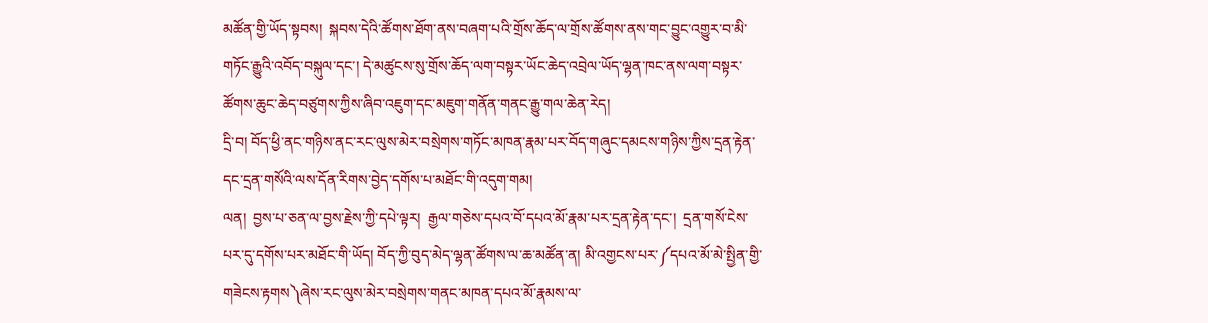མཚོན་གྱི་ཡོད་སྟབས།  སྐབས་དེའི་ཚོགས་ཐོག་ནས་བཞག་པའི་གྲོས་ཆོད་ལ་གྲོས་ཚོགས་ནས་གང་བྱུང་འགྱུར་བ་མི་གཏོང་རྒྱུའི་འབོད་བསྐུལ་དང་། དེ་མཚུངས་སུ་གྲོས་ཆོད་ལག་བསྟར་ཡོང་ཆེད་འབྲེལ་ཡོད་ལྷན་ཁང་ནས་ལག་བསྟར་ཚོགས་ཆུང་ཆེད་བཙུགས་ཀྱིས་ཞིབ་འཇུག་དང་མཇུག་གནོན་གནང་རྒྱུ་གལ་ཆེན་རེད།
དྲི་བ། བོད་ཕྱི་ནང་གཉིས་ནང་རང་ལུས་མེར་བསྲེགས་གཏོང་མཁན་རྣམ་པར་བོད་གཞུང་དམངས་གཉིས་ཀྱིས་དྲན་རྟེན་དང་དྲན་གསོའི་ལས་དོན་རིགས་བྱེད་དགོས་པ་མཐོང་གི་འདུག་གམ།
ལན།  བྱས་པ་ཅན་ལ་བྱས་རྗེས་ཀྱི་དཔེ་ལྟར།  རྒྱལ་གཅེས་དཔའ་བོ་དཔའ་མོ་རྣམ་པར་དྲན་རྟེན་དང་།  དྲན་གསོ་ངེས་པར་དུ་དགོས་པར་མཐོང་གི་ཡོད། བོད་ཀྱི་བུད་མེད་ལྷན་ཚོགས་ལ་ཆ་མཚོན་ན། མི་འགྱངས་པར་༼དཔའ་མོ་མེ་སྤྱིན་གྱི་གཟེངས་རྟགས༽ཞེས་རང་ལུས་མེར་བསྲེགས་གནང་མཁན་དཔའ་མོ་རྣམས་ལ་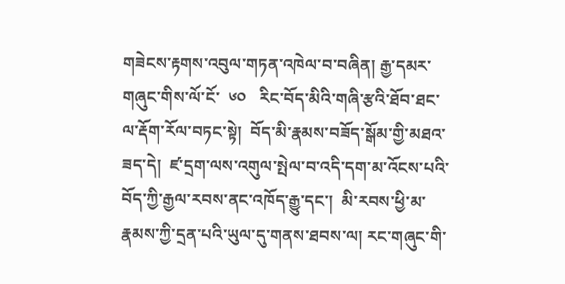གཟེངས་རྟགས་འབུལ་གཏན་འཁེལ་བ་བཞིན། རྒྱ་དམར་གཞུང་གིས་ལོ་ངོ་  ༦༠   རིང་བོད་མིའི་གཞི་རྩའི་ཐོབ་ཐང་ལ་རྡོག་རོལ་བཏང་སྟེ།  བོད་མི་རྣམས་བཟོད་སྒོམ་གྱི་མཐའ་ཟད་དེ།  ཛ་དྲག་ལས་འགུལ་སྤེལ་བ་འདི་དག་མ་འོངས་པའི་བོད་ཀྱི་རྒྱལ་རབས་ནང་འཁོད་རྒྱུ་དང་།  མི་རབས་ཕྱི་མ་རྣམས་ཀྱི་དྲན་པའི་ཡུལ་དུ་གནས་ཐབས་ལ། རང་གཞུང་གི་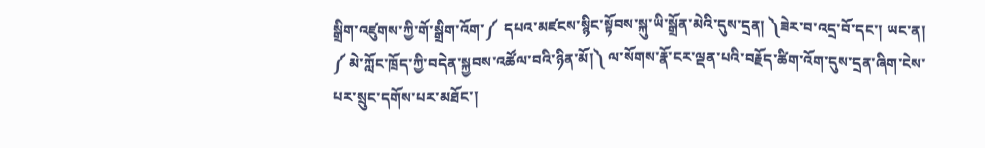སྒྲིག་འཛུགས་ཀྱི་གོ་སྒྲིག་འོག་༼  དཔའ་མཛངས་སྙིང་སྟོབས་སྐུ་ཡི་སྒྲོན་མེའི་དུས་དྲན། ༽ཟེར་བ་འདྲ་བོ་དང་། ཡང་ན། ༼ མེ་ཀློང་ཁྲོད་ཀྱི་བདེན་སྐྱབས་འཚོལ་བའི་ཉིན་མོ།༽ ལ་སོགས་རྣོ་ངར་ལྡན་པའི་བརྗོད་ཚིག་འོག་དུས་དྲན་ཞིག་ངེས་པར་སྲུང་དགོས་པར་མཐོང་།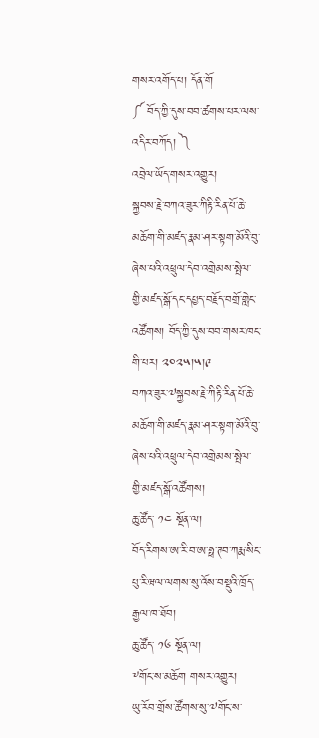གསར་འགོད་པ། དོན་གོ
༼ བོད་ཀྱི་དུས་བབ་ཚགས་པར་ལས་འདིར་བཀོད། ༽
འབྲེལ་ཡོད་གསར་འགྱུར།
སྐྱབས་རྗེ་བཀའ་ཟུར་ཀིརྟི་རིན་པོ་ཆེ་མཆོག་གི་མཛད་རྣམ་ཤར་སྟག་མོའི་བུ་ཞེས་པའི་འཕྲུལ་དེབ་འགྲེམས་སྤེལ་གྱི་མཛད་སྒོ་དང་དཔྱད་བརྗོད་བགྲོ་གླེང་འཚོགས། བོད་ཀྱི་དུས་བབ་གསར་ཁང་གི་པར། ༢༠༢༥།༥།༩
བཀའ་ཟུར་༧སྐྱབས་རྗེ་ཀིརྟི་རིན་པོ་ཆེ་མཆོག་གི་མཛད་རྣམ་ཤར་སྟག་མོའི་བུ་ཞེས་པའི་འཕྲུལ་དེབ་འགྲེམས་སྤེལ་གྱི་མཛད་སྒོ་འཚོགས།
ཆུ་ཚོད་ ༡༤ སྔོན་ལ།
བོད་རིགས་ཨ་རི་བ་ཨ་ཧྥ་ཊབ་ཀརྨ་སིང་པུ་རི་ཝལ་ལགས་སུ་འོས་བསྡུའི་ཁྲོད་རྒྱལ་ཁ་ཐོབ།
ཆུ་ཚོད་ ༡༦ སྔོན་ལ།
༸གོང་ས་མཆོག གསར་འགྱུར།
ཡུ་རོབ་གྲོས་ཚོགས་སུ་༧གོང་ས་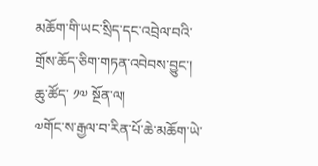མཆོག་གི་ཡང་སྲིད་དང་འབྲེལ་བའི་གྲོས་ཆོད་ཅིག་གཏན་འབེབས་བྱུང་།
ཆུ་ཚོད་ ༡༧ སྔོན་ལ།
༧གོང་ས་རྒྱལ་བ་རིན་པོ་ཆེ་མཆོག་ཡེ་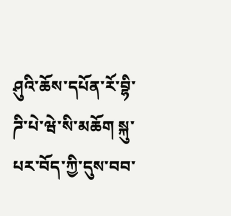ཤུའི་ཆོས་དཔོན་རོ་བྷི་ཌི་པེ་ཝེ་སི་མཆོག སྐུ་པར་བོད་ཀྱི་དུས་བབ་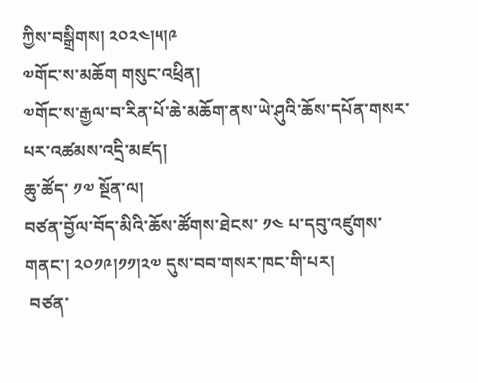ཀྱིས་བསྒྲིགས། ༢༠༢༤།༥།༩
༧གོང་ས་མཆོག གསུང་འཕྲིན།
༧གོང་ས་རྒྱལ་བ་རིན་པོ་ཆེ་མཆོག་ནས་ཡེ་ཤུའི་ཆོས་དཔོན་གསར་པར་འཚམས་འདྲི་མཛད།
ཆུ་ཚོད་ ༡༧ སྔོན་ལ།
བཙན་བྱོལ་བོད་མིའི་ཆོས་ཚོགས་ཐེངས་ ༡༤ པ་དབུ་འཛུགས་གནང་། ༢༠༡༩།༡༡།༢༧ དུས་བབ་གསར་ཁང་གི་པར།
 བཙན་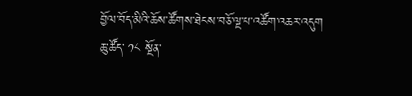བྱོལ་བོད་མིའི་ཆོས་ཚོགས་ཐེངས་བཅོ་ལྔ་པ་འཚོག་འཆར་འདུག
ཆུ་ཚོད་ ༡༨ སྔོན་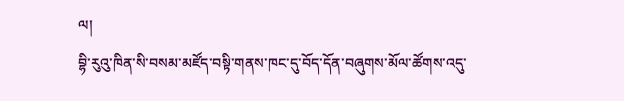ལ།
བྷི་རུའུ་ཁིན་སི་བསམ་མཛོད་བསྟི་གནས་ཁང་དུ་བོད་དོན་བཞུགས་མོལ་ཚོགས་འདུ་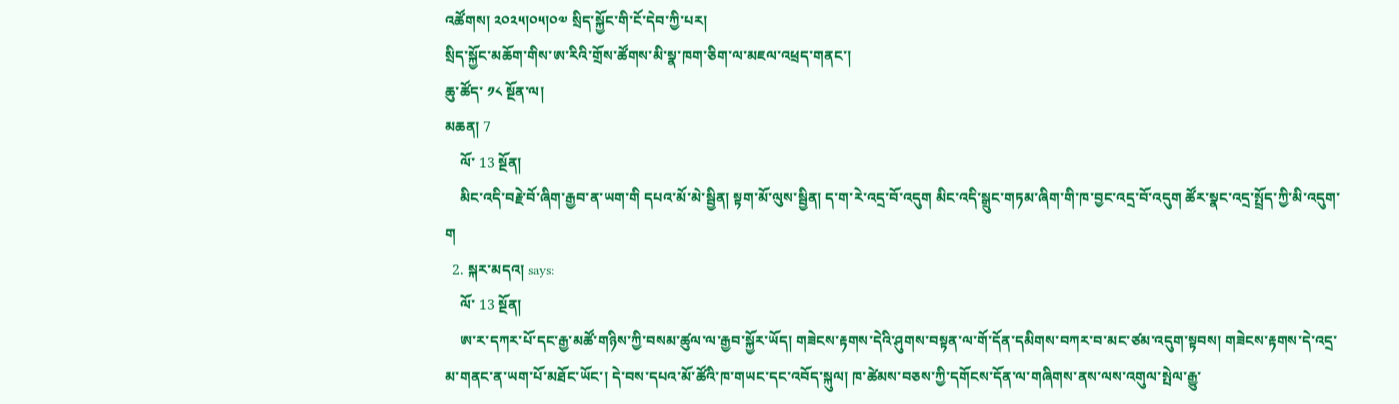འཚོགས། ༢༠༢༥།༠༥།༠༧ སྲིད་སྐྱོང་གི་ངོ་དེབ་ཀྱི་པར།
སྲིད་སྐྱོང་མཆོག་གིས་ཨ་རིའི་གྲོས་ཚོགས་མི་སྣ་ཁག་ཅིག་ལ་མཇལ་འཕྲད་གནང་།
ཆུ་ཚོད་ ༡༨ སྔོན་ལ།
མཆན། 7
    ལོ་ 13 སྔོན།
    མིང་འདི་བརྗེ་བོ་ཞིག་རྒྱབ་ན་ཡག་གི དཔའ་མོ་མེ་སྦྱིན། སྟག་མོ་ལུས་སྦྱིན། ད་ག་རེ་འདྲ་བོ་འདུག མིང་འདི་སྒྲུང་གཏམ་ཞིག་གི་ཁ་བྱང་འདྲ་བོ་འདུག ཚོར་སྣང་འདྲ་སྤྲོད་ཀྱི་མི་འདུག་ག
  2. སྐར་མདའ། says:
    ལོ་ 13 སྔོན།
    ཨ་ར་དཀར་པོ་དང་རྒྱ་མཚོ་གཉིས་ཀྱི་བསམ་ཚུལ་ལ་རྒྱབ་སྐྱོར་ཡོད། གཟེངས་རྟགས་དེའི་ཤུགས་བསྟན་ལ་གོ་དོན་དམིགས་བཀར་བ་མང་ཙམ་འདུག་སྟབས། གཟེངས་རྟགས་དེ་འདྲ་མ་གནང་ན་ཡག་པོ་མཐོང་ཡོང་། དེ་བས་དཔའ་མོ་ཚོའི་ཁ་གཡང་དང་འབོད་སྐུལ། ཁ་ཚེམས་བཅས་ཀྱི་དགོངས་དོན་ལ་གཞིགས་ནས་ལས་འགུལ་སྤེལ་རྒྱུ་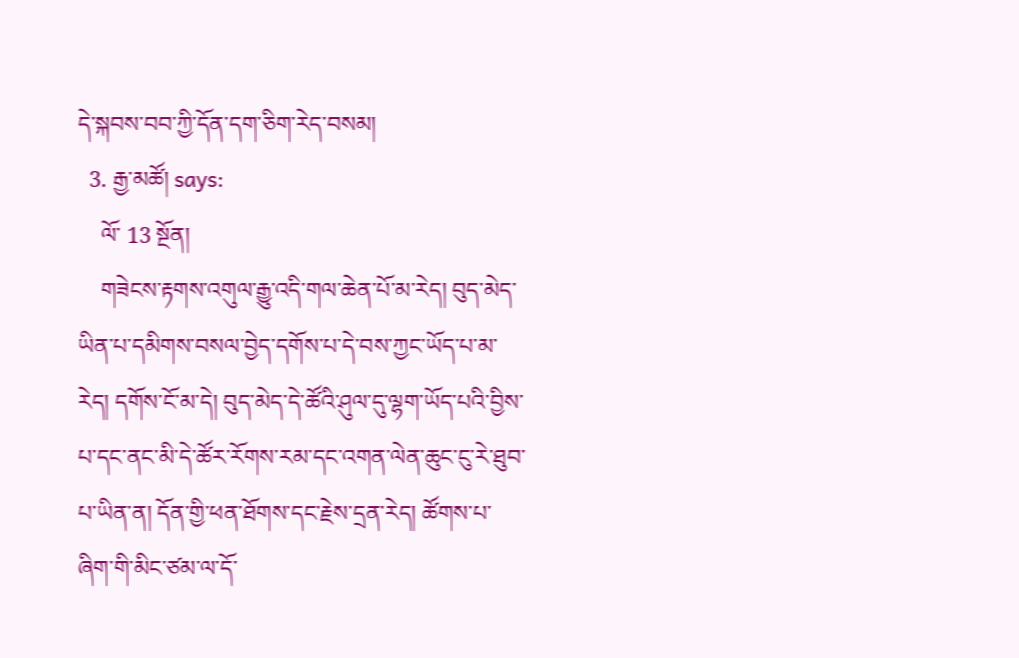དེ་སྐབས་བབ་ཀྱི་དོན་དག་ཅིག་རེད་བསམ།
  3. རྒྱ་མཚོ། says:
    ལོ་ 13 སྔོན།
    གཟེངས་རྟགས་འགུལ་རྒྱུ་འདི་གལ་ཆེན་པོ་མ་རེད། བུད་མེད་ཡིན་པ་དམིགས་བསལ་བྱེད་དགོས་པ་དེ་བས་ཀྱང་ཡོད་པ་མ་རེད། དགོས་ངོ་མ་དེ། བུད་མེད་དེ་ཚོའི་ཤུལ་དུ་ལྷག་ཡོད་པའི་བྱིས་པ་དང་ནང་མི་དེ་ཚོར་རོགས་རམ་དང་འགན་ལེན་ཆུང་ངུ་རེ་ཐུབ་པ་ཡིན་ན། དོན་གྱི་ཕན་ཐོགས་དང་རྗེས་དྲན་རེད། ཚོགས་པ་ཞིག་གི་མིང་ཙམ་ལ་དོ་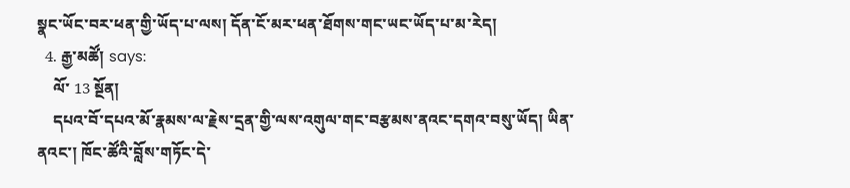སྣང་ཡོང་བར་ཕན་གྱི་ཡོད་པ་ལས། དོན་ངོ་མར་ཕན་ཐོགས་གང་ཡང་ཡོད་པ་མ་རེད།
  4. རྒྱ་མཚོ། says:
    ལོ་ 13 སྔོན།
    དཔའ་བོ་དཔའ་མོ་རྣམས་ལ་རྗེས་དྲན་གྱི་ལས་འགུལ་གང་བརྩམས་ནའང་དགའ་བསུ་ཡོད། ཡིན་ནའང་། ཁོང་ཚོའི་བློས་གཏོང་དེ་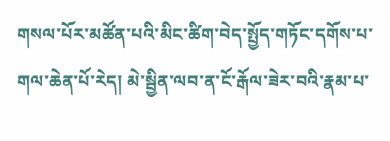གསལ་པོར་མཚོན་པའི་མིང་ཚིག་བེད་སྤྱོད་གཏོང་དགོས་པ་གལ་ཆེན་པོ་རེད། མེ་སྦྱིན་ལབ་ན་ངོ་རྒོལ་ཟེར་བའི་རྣམ་པ་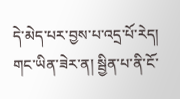དེ་མེད་པར་བྱས་པ་འདྲ་པོ་རེད། གང་ཡིན་ཟེར་ན། སྦྱིན་པ་ནི་ངོ་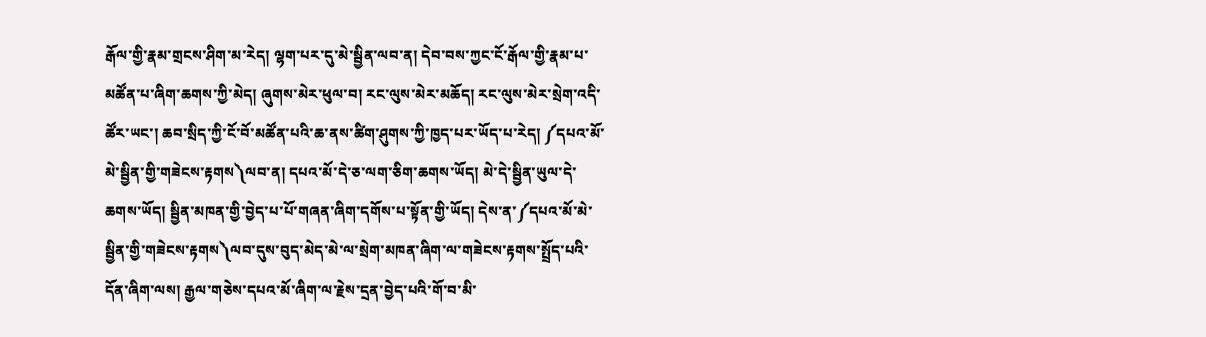རྒོལ་གྱི་རྣམ་གྲངས་ཤིག་མ་རེད། ལྷག་པར་དུ་མེ་སྦྱིན་ལབ་ན། དེབ་བས་ཀྱང་ངོ་རྒོལ་གྱི་རྣམ་པ་མཚོན་པ་ཞིག་ཆགས་ཀྱི་མེད། ཞུགས་མེར་ཕུལ་བ། རང་ལུས་མེར་མཆོད། རང་ལུས་མེར་སྲེག་འདི་ཚོར་ཡང་། ཆབ་སྲིད་ཀྱི་ངོ་བོ་མཚོན་པའི་ཆ་ནས་ཚིག་ཤུགས་ཀྱི་ཁྱད་པར་ཡོད་པ་རེད། ༼དཔའ་མོ་མེ་སྦྱིན་གྱི་གཟེངས་རྟགས༽ལབ་ན། དཔའ་མོ་དེ་ཅ་ལག་ཅིག་ཆགས་ཡོད། མེ་དེ་སྦྱིན་ཡུལ་དེ་ཆགས་ཡོད། སྦྱིན་མཁན་གྱི་བྱེད་པ་པོ་གཞན་ཞིག་དགོས་པ་སྟོན་གྱི་ཡོད། དེས་ན་༼དཔའ་མོ་མེ་སྦྱིན་གྱི་གཟེངས་རྟགས༽ལབ་དུས་བུད་མེད་མེ་ལ་སྲེག་མཁན་ཞིག་ལ་གཟེངས་རྟགས་སྤྲོད་པའི་དོན་ཞིག་ལས། རྒྱལ་གཅེས་དཔའ་མོ་ཞིག་ལ་རྗེས་དྲན་བྱེད་པའི་གོ་བ་མི་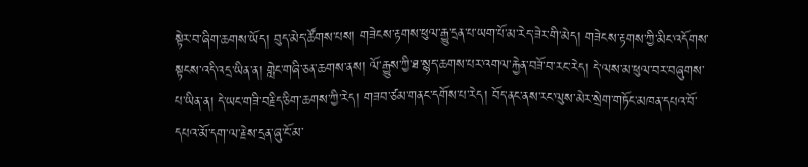སྟེར་བ་ཞིག་ཆགས་ཡོད། བུད་མེད་ཚོགས་པས། གཟེངས་རྟགས་ཕུལ་རྒྱུ་དྲན་པ་ཡག་པོ་མ་རེད་ཟེར་གི་མེད། གཟེངས་རྟགས་ཀྱི་མིང་འདོགས་སྟངས་འདི་འདྲ་ཡིན་ན། གླེང་གཞི་ཅན་ཆགས་ནས། ལོ་རྒྱུས་ཀྱི་ཐ་སྙད་ཆགས་པར་འགལ་རྐྱེན་བཟོ་བ་རང་རེད། དེ་ལས་མ་ཕུལ་བར་བཞུགས་པ་ཡིན་ན། དེ་ཡང་གཟི་བརྗིད་ཅིག་ཆགས་ཀྱི་རེད། གཟབ་ཙམ་གནང་དགོས་པ་རེད། བོད་ནང་ནས་རང་ལུས་མེར་སྲེག་གཏོང་མཁན་དཔའ་བོ་དཔའ་མོ་དག་ལ་རྗེས་དྲན་ཞུ་ངོ་མ་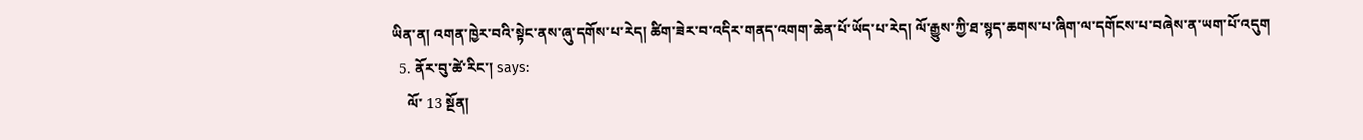ཡིན་ན། འགན་ཁྱེར་བའི་སྟེང་ནས་ཞུ་དགོས་པ་རེད། ཚིག་ཟེར་བ་འདིར་གནད་འགག་ཆེན་པོ་ཡོད་པ་རེད། ལོ་རྒྱུས་ཀྱི་ཐ་སྙད་ཆགས་པ་ཞིག་ལ་དགོངས་པ་བཞེས་ན་ཡག་པོ་འདུག
  5. ནོར་བུ་ཚེ་རིང་། says:
    ལོ་ 13 སྔོན།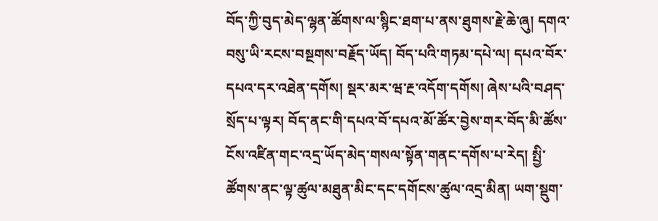བོད་ཀྱི་བུད་མེད་ལྷན་ཚོགས་ལ་སྙིང་ཐག་པ་ནས་ཐུགས་རྗེ་ཆེ་ཞུ། དགའ་བསུ་ཡི་རངས་བསྔགས་བརྗོད་ཡོད། བོད་པའི་གཏམ་དཔེ་ལ། དཔའ་བོར་དཔའ་དར་འཐེན་དགོས། སྡར་མར་ཝ་རྔ་འདོག་དགོས། ཞེས་པའི་བཤད་སྲོད་པ་ལྟར། བོད་ནང་གི་དཔའ་བོ་དཔའ་མོ་ཚོར་བྱེས་གར་བོད་མི་ཚོས་ངོས་འཛིན་གང་འདྲ་ཡོད་མེད་གསལ་སྟོན་གནང་དགོས་པ་རེད། སྤྱི་ཚོགས་ནང་ལྟ་ཚུལ་མཐུན་མིང་དང་དགོངས་ཚུལ་འདྲ་མིན། ཡག་སྡུག་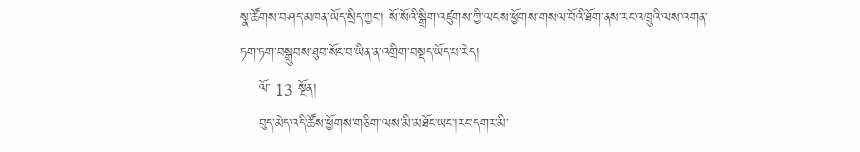སྣ་ཚོགས་བཤད་མཁན་ཡོད་སྲིད་ཀྱང་། སོ་སོའི་སྒྲིག་འཛུགས་ཀྱི་ལངས་ཕྱོགས་གསལ་བོའི་ཐོག་ནས་རང་འཁྲུའི་ལས་འགན་ཏག་ཏག་བསྒྲུབས་ཐུབ་སོང་བ་ཡིན་ན་འགྲིག་བསྡད་ཡོད་པ་རེད།
    ལོ་ 13 སྔོན།
    བུད་མེད་འདི་ཚོས་ཕྱོགས་གཅིག་ལས་མི་མཐོང་ཡང་།རང་དགར་མི་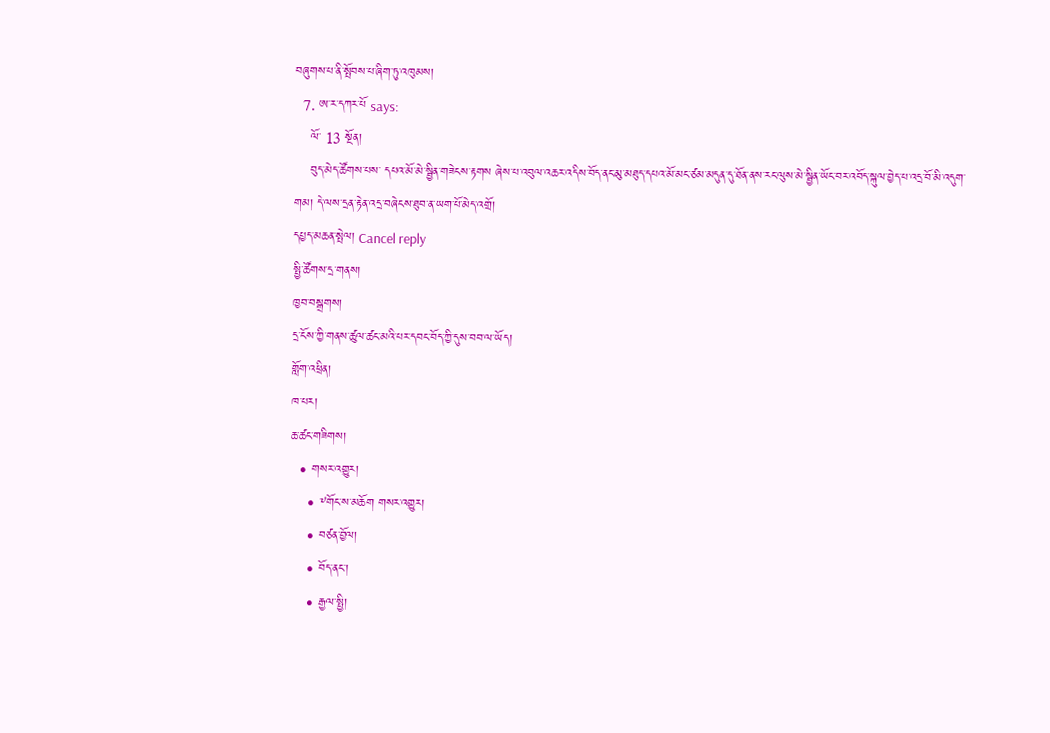བཞུགས་པ་ནི་སྤོབས་པ་ཞིག་ཏུ་འཁུམས།
  7. ཨ་ར་དཀར་པོ says:
    ལོ་ 13 སྔོན།
    བུད་མེད་ཚོགས་པས་ དཔའ་མོ་མེ་སྦྱིན་གཟེངས་རྟགས ཞེས་པ་འབུལ་འཆར་འདིས་བོད་ནང་མུ་མཐུད་དཔའ་མོ་མང་ཙམ་མདུན་དུ་ཐོན་ནས་རང་ལུས་མེ་སྦྱིན་ཡོང་བར་འབོད་སྐུལ་བྱེད་པ་འདྲ་བོ་མི་འདུག་གམ། དེ་ལས་དྲན་རྟེན་འདྲ་བཞེངས་ཐུབ་ན་ཡག་པོ་མེད་འགྲོ།
དཔྱད་མཆན་སྤེལ། Cancel reply
སྤྱི་ཚོགས་དྲ་གནས།
ཁྱབ་བསྒྲགས།
དྲ་ངོས་ཀྱི་གནས་ཚུལ་ཚང་མའི་པར་དབང་བོད་ཀྱི་དུས་བབ་ལ་ཡོད།
གློག་འཕྲིན།
ཁ་པར།
ཆ་ཚང་གཟིགས།
  • གསར་འགྱུར།
    • ༸གོང་ས་མཆོག གསར་འགྱུར།
    • བཙན་བྱོལ།
    • བོད་ནང་།
    • རྒྱལ་སྤྱི།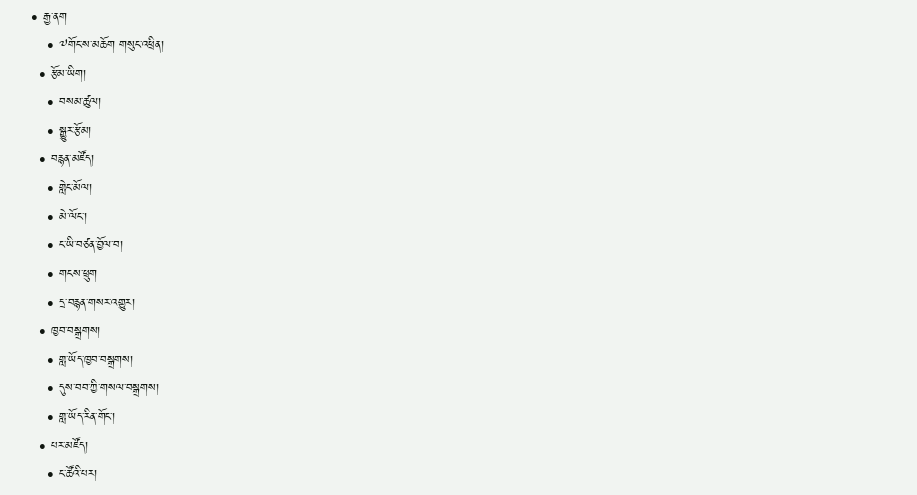• རྒྱ་ནག
    • ༧གོང་ས་མཆོག གསུང་འཕྲིན།
  • རྩོམ་ཡིག།
    • བསམ་ཚུལ།
    • སྒྱུར་རྩོམ།
  • བརྙན་མཛོད།
    • གླེང་མོལ།
    • མེ་ལོང་།
    • ང་ཡི་བཙན་བྱོལ་བ།
    • གངས་ཕྲུག
    • དྲ་བརྙན་གསར་འགྱུར།
  • ཁྱབ་བསྒྲགས།
    • གླ་ཡོད་ཁྱབ་བསྒྲགས།
    • དུས་བབ་ཀྱི་གསལ་བསྒྲགས།
    • གླ་ཡོད་རིན་གོང་།
  • པར་མཛོད།
    • ང་ཚོའི་པར།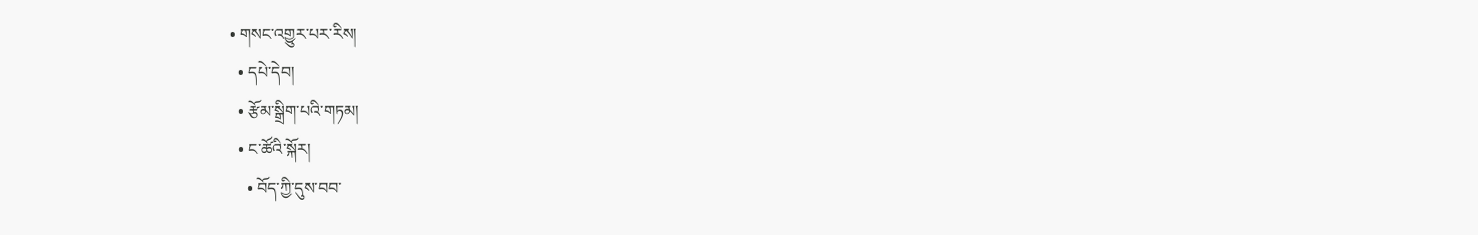• གསང་འགྱུར་པར་རིས།
  • དཔེ་དེབ།
  • རྩོམ་སྒྲིག་པའི་གཏམ།
  • ང་ཚོའི་སྐོར།
    • བོད་ཀྱི་དུས་བབ་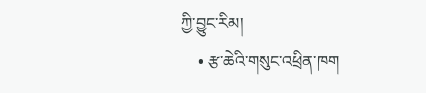ཀྱི་བྱུང་རིམ།
    • རྩ་ཆེའི་གསུང་འཕྲིན་ཁག